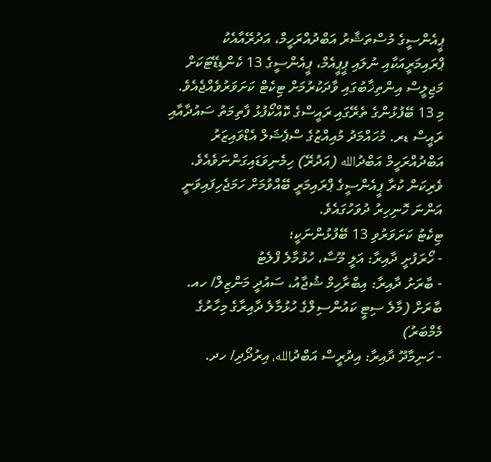ޕީއެންސީގެ މުސްތަޝާރު އަބްދުއްރަހީމް، އަދުރޭއާއެކު ޕްރައިމަރީއަކާއި ނުލައި ޕީޕީއެމް، ޕީއެންސީގެ 13 ކެންޑިޑޭޓަކަށް މަޖިލީސް އިންތިޚާބުގައި ވާދަކުރުމަށް ޓިކެޓް ކަށަވަރުވެއްޖެއެވެ.
މި 13 ބޭފުޅުންގެ ތެރޭގައި ރައީސްގެ ކޮއްކޯފުޅު ފާތިމަތު ސައުދާއާއި ރައީސް ޑރ. މުހައްމަދު މުއިއްޒުގެ ސްޕެޝަލް އެޑްވައިޒަރު އަބްދުއްރަހީމް އަބްދުالله (އަދުރޭ) ހިމެނިވަޑައިގަންނަވެއެވެ.
ވެރިކަން ކުރާ ޕީއެންސީގެ ޕްރައިމަރީ ބޭއްވުމަށް ހަމަޖެހިފައިވަނީ އަންނަ ހޮނިހިރު ދުވަހުގައެވެ.
ޓިކެޓު ކަށަވަރުވި 13 ބޭފުޅުންނަކީ؛
- ހޯރަފުށީ ދާއިރާ: އަލީ މޫސާ، ހުޅުމާލެ ފްލެޓު
- ބާރަށު ދާއިރާ: އިބްރާހިމް ޝުޖާއު، ސައުދީ މަންޒިލް/ ހއ. ބާރަށް (މާލެ ސިޓީ ކައުންސިލްގެ ހުޅުމާލެ ދާއިރާގެ މިހާރުގެ މެމްބަރު)
- ހަނިމާދޫ ދާއިރާ: އިދުރީސް އަބްދުالله، އިރުދޯދި/ ހދ.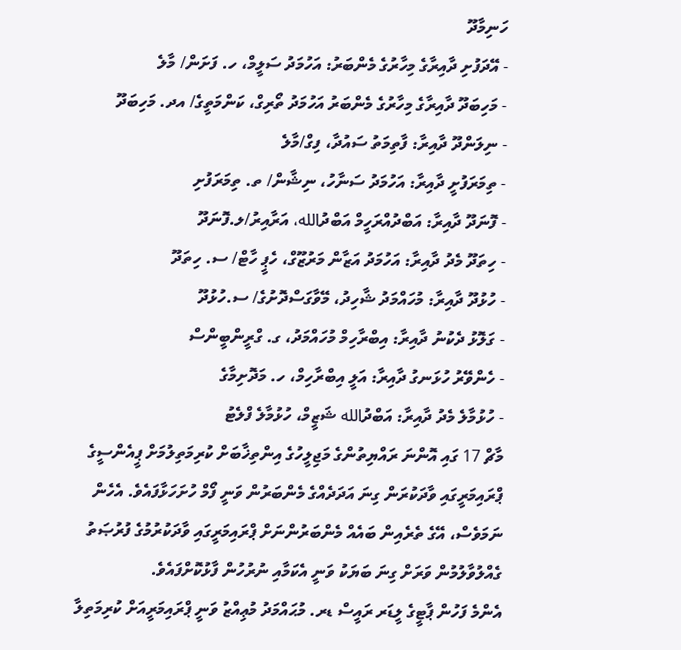ހަނިމާދޫ
- އޭދަފުށި ދާއިރާގެ މިހާރުގެ މެންބަރު: އަހުމަދު ސަލީމް، ހ. ފަށަން/ މާލެ
- މަހިބަދޫ ދާއިރާގެ މިހާރުގެ މެންބަރު އަހުމަދު ތޯރިގް، ކަންމަތީގެ/ އދ. މަހިބަދޫ
- ނިލަންދޫ ދާއިރާ: ފާތިމަތު ސައުދާ، ފިގް/މާލެ
- ތިމަރަފުށީ ދާއިރާ: އަހުމަދު ސަނާހު، ނިޝާން/ ތ. ތިމަރަފުށި
- ފޮނަދޫ ދާއިރާ: އަބްދުއްރަހީމް އަބްދުالله، އަރާއިރު/ލ.ފޮނަދޫ
- ހިތަދޫ މެދު ދާއިރާ: އަހުމަދު އަޒާން މަރުޒޫގް، ހެޕީ ހާޓް/ ސ. ހިތަދޫ
- ހުޅުދޫ ދާއިރާ: މުހައްމަދު ޝާހިދު، މޭވާގަސްދޮށުގެ/ ސ.ހުޅުދޫ
- ގަލޮޅު ދެކުނު ދާއިރާ: އިބްރާހިމް މުހައްމަދު، ގ. ގްރީންބީންސް
- ހެންވޭރު ހުޅަނގު ދާއިރާ: އަލީ އިބްރާހިމް، ހ. މަދޮށިމާގެ
- ހުޅުމާލެ މެދު ދާއިރާ: އަބްދުالله ޝަޒީމް، ހުޅުމާލެ ފްލެޓު
މާޗް 17 ގައި އޮންނަ ރައްޔިތުންގެ މަޖިލީހުގެ އިންތިޚާބަށް ކުރިމަތިލުމަށް ޕީއެންސީގެ ޕްރައިމަރީގައި ވާދަކުރަން ގިނަ އަދަދެއްގެ މެންބަރުން ވަނީ ފޯމް ހުށަހަޅާފައެވެ. އެހެން ނަމަވެސް، އޭގެ ތެރެއިން ބައެއް މެންބަރުންނަށް ޕްރައިމަރީގައި ވާދަކުރުމުގެ ފުރުޞަތު ގެއްލުވާލުމުން ވަރަށް ގިނަ ބަޔަކު ވަނީ އެކަމާއި ނުރުހުން ފާޅުކޮށްފައެވެ.
އެންމެ ފަހުން ޕާޓީގެ ލީޑަރ ރައީސް ޑރ. މުޙައްމަދު މުޢިއްޒު ވަނީ ޕްރައިމަރީއަށް ކުރިމަތިލާ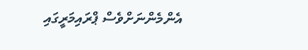އެންމެންނަށްވެސް ޕްރައިމަރީގައި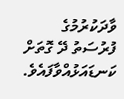ވާދަކުރުމުގެ ފުރުސަތު ދޭ ގޮތަށް ކަނޑައަޅުއްވާފައެވެ.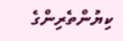ކިޔުންތެރިންގެ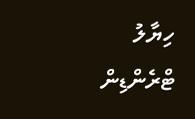ހިޔާލު
ޓްރެންޑިން